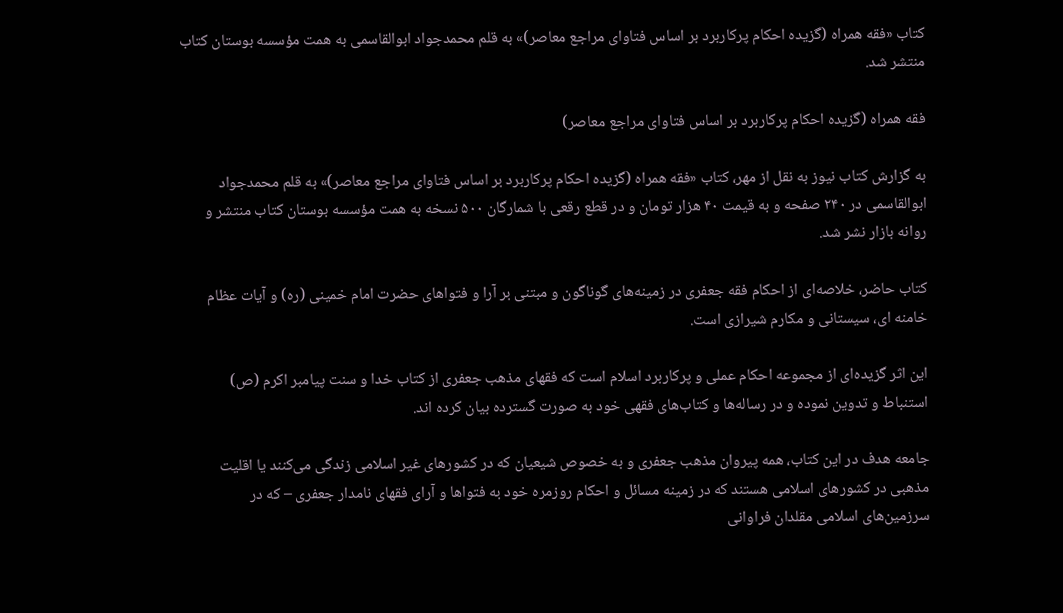کتاب «فقه همراه (گزیده احکام پرکاربرد بر اساس فتاوای مراجع معاصر)» به قلم محمدجواد ابوالقاسمی به همت مؤسسه بوستان کتاب منتشر شد.

فقه همراه (گزیده احکام پرکاربرد بر اساس فتاوای مراجع معاصر)

به گزارش کتاب نیوز به نقل از مهر، کتاب «فقه همراه (گزیده احکام پرکاربرد بر اساس فتاوای مراجع معاصر)» به قلم محمدجواد ابوالقاسمی در ۲۴۰ صفحه و به قیمت ۴۰ هزار تومان و در قطع رقعی با شمارگان ۵۰۰ نسخه به همت مؤسسه بوستان کتاب منتشر و روانه بازار نشر شد.

کتاب حاضر، خلاصه‌ای از احکام فقه جعفری در زمینه‌های گوناگون و مبتنی بر آرا و فتواهای حضرت امام خمینی (ره) و آیات عظام خامنه ای، سیستانی و مکارم شیرازی است.

این اثر گزیده‌ای از مجموعه احکام عملی و پرکاربرد اسلام است که فقهای مذهب جعفری از کتاب خدا و سنت پیامبر اکرم (ص) استنباط و تدوین نموده و در رساله‌ها و کتاب‌های فقهی خود به صورت گسترده بیان کرده اند.

جامعه هدف در این کتاب، همه پیروان مذهب جعفری و به خصوص شیعیان که در کشورهای غیر اسلامی زندگی می‌کنند یا اقلیت مذهبی در کشورهای اسلامی هستند که در زمینه مسائل و احکام روزمره خود به فتواها و آرای فقهای نامدار جعفری – که در سرزمین‌های اسلامی مقلدان فراوانی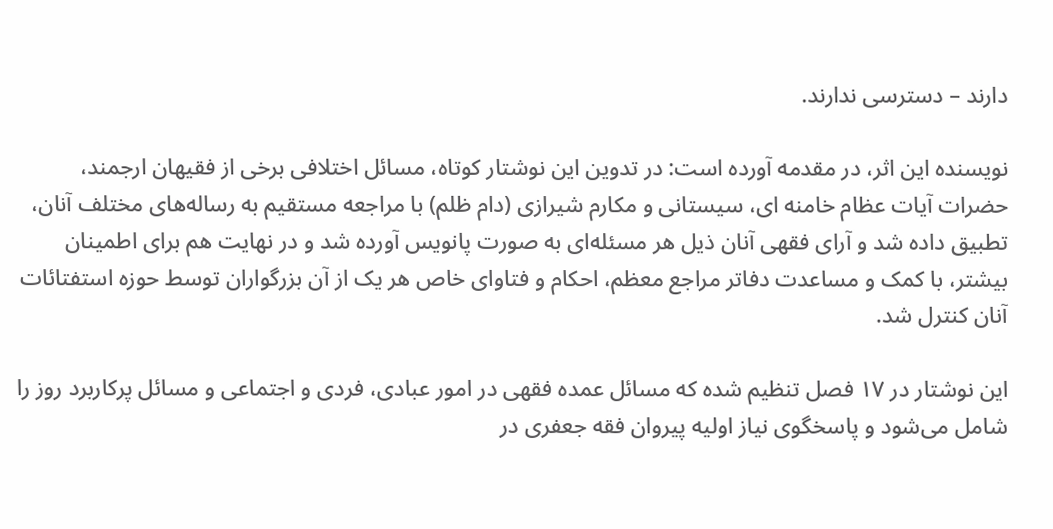دارند – دسترسی ندارند.

نویسنده این اثر، در مقدمه آورده است: در تدوین این نوشتار کوتاه، مسائل اختلافی برخی از فقیهان ارجمند، حضرات آیات عظام خامنه ای، سیستانی و مکارم شیرازی (دام ظلم) با مراجعه مستقیم به رساله‌های مختلف آنان، تطبیق داده شد و آرای فقهی آنان ذیل هر مسئله‌ای به صورت پانویس آورده شد و در نهایت هم برای اطمینان بیشتر، با کمک و مساعدت دفاتر مراجع معظم، احکام و فتاوای خاص هر یک از آن بزرگواران توسط حوزه استفتائات آنان کنترل شد.

این نوشتار در ۱۷ فصل تنظیم شده که مسائل عمده فقهی در امور عبادی، فردی و اجتماعی و مسائل پرکاربرد روز را شامل می‌شود و پاسخگوی نیاز اولیه پیروان فقه جعفری در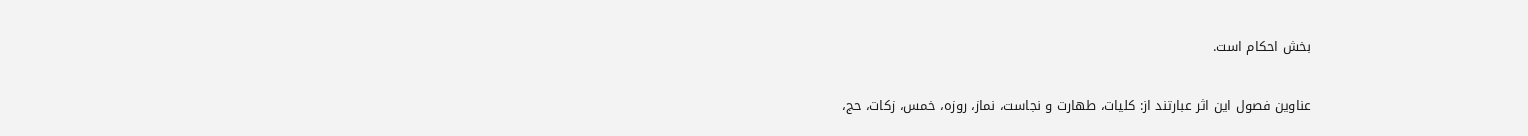بخش احکام است.

عناوین فصول این اثر عبارتند از: کلیات، طهارت و نجاست، نماز، روزه، خمس، زکات، حج،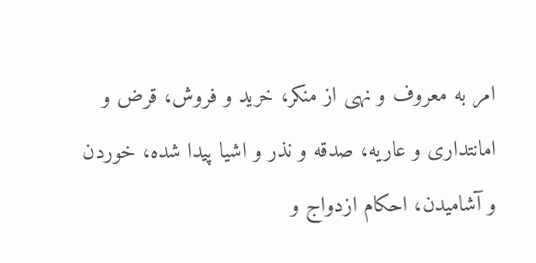امر به معروف و نهی از منکر، خرید و فروش، قرض و امانتداری و عاریه، صدقه و نذر و اشیا پیدا شده، خوردن و آشامیدن، احکام ازدواج و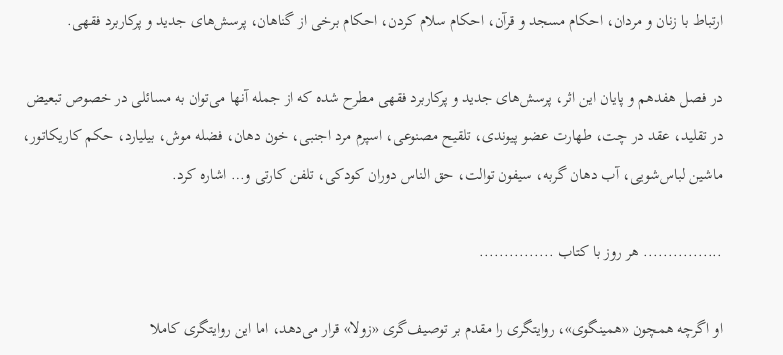ارتباط با زنان و مردان، احکام مسجد و قرآن، احکام سلام کردن، احکام برخی از گناهان، پرسش‌های جدید و پرکاربرد فقهی.

در فصل هفدهم و پایان این اثر، پرسش‌های جدید و پرکاربرد فقهی مطرح شده که از جمله آنها می‌توان به مسائلی در خصوص تبعیض در تقلید، عقد در چت، طهارت عضو پیوندی، تلقیح مصنوعی، اسپرم مرد اجنبی، خون دهان، فضله موش، بیلیارد، حکم کاریکاتور، ماشین لباس‌شویی، آب دهان گربه، سیفون توالت، حق الناس دوران کودکی، تلفن کارتی و… اشاره کرد.

................ هر روز با کتاب ...............

او اگرچه همچون «همینگوی»، روایتگری را مقدم بر توصیف‌گری «زولا» قرار می‌دهد، اما این روایتگری کاملا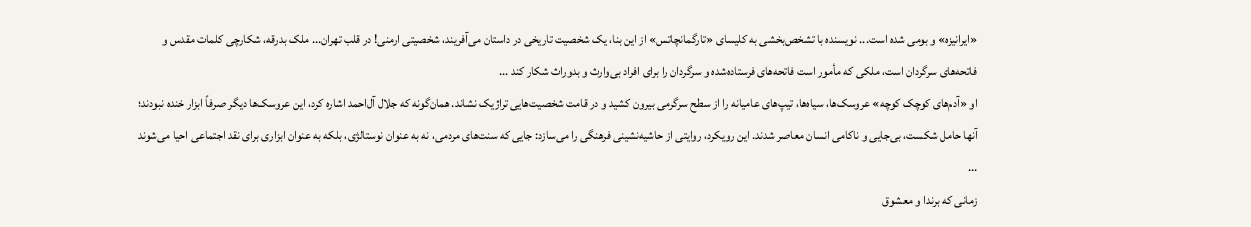«ایرانیزه» و بومی شده است... نویسنده با تشخص‌بخشی به کلیسای «تارگمانچاتس» از این بنا، یک شخصیت تاریخی در داستان می‌آفریند، شخصیتی ارمنی! در قلب تهران... ملک بدرقه، شکارچی کلمات مقدس و فاتحه‌های سرگردان است، ملکی که مأمور است فاتحه‌های فرستاده‌شده و سرگردان را برای افراد بی‌وارث و بد‌وراث شکار کند ...
او «آدم‌های کوچک کوچه» عروسک‌ها، سیاه‌ها، تیپ‌های عامیانه را از سطح سرگرمی بیرون کشید و در قامت شخصیت‌هایی تراژیک نشاند. همان‌گونه که جلال آل‌احمد اشاره کرد، این عروسک‌ها دیگر صرفاً ابزار خنده نبودند؛ آنها حامل شکست، بی‌جایی و ناکامی انسان معاصر شدند. این رویکرد، روایتی از حاشیه‌نشینی فرهنگی را می‌سازد: جایی که سنت‌های مردمی، نه به عنوان نوستالژی، بلکه به عنوان ابزاری برای نقد اجتماعی احیا می‌شوند ...
زمانی که برندا و معشوق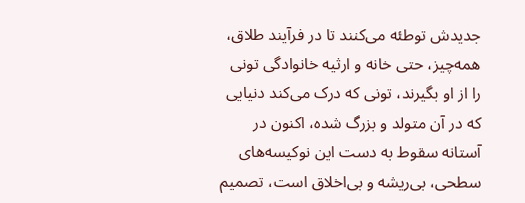جدیدش توطئه می‌کنند تا در فرآیند طلاق، همه‌چیز، حتی خانه و ارثیه‌ خانوادگی تونی را از او بگیرند، تونی که درک می‌کند دنیایی که در آن متولد و بزرگ شده، اکنون در آستانه‌ سقوط به دست این نوکیسه‌های سطحی، بی‌ریشه و بی‌اخلاق است، تصمیم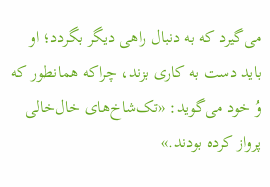می‌گیرد که به دنبال راهی دیگر بگردد؛ او باید دست به کاری بزند، چراکه همانطور که وُ خود می‌گوید: «تک‌شاخ‌های خال‌خالی پرواز کرده بودند.»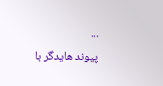...
پیوند هایدگر با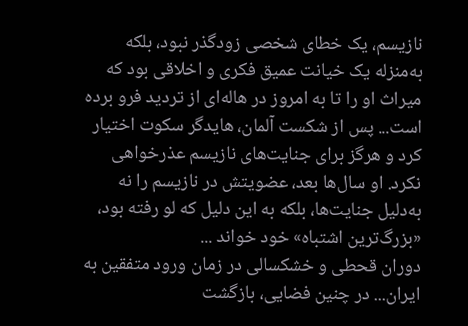نازیسم، یک خطای شخصی زودگذر نبود، بلکه به‌منزله‌ یک خیانت عمیق فکری و اخلاقی بود که میراث او را تا به امروز در هاله‌ای از تردید فرو برده است... پس از شکست آلمان، هایدگر سکوت اختیار کرد و هرگز برای جنایت‌های نازیسم عذرخواهی نکرد. او سال‌ها بعد، عضویتش در نازیسم را نه به‌دلیل جنایت‌ها، بلکه به این دلیل که لو رفته بود، «بزرگ‌ترین اشتباه» خود خواند ...
دوران قحطی و خشکسالی در زمان ورود متفقین به ایران... در چنین فضایی، بازگشت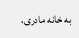به خانه مادری،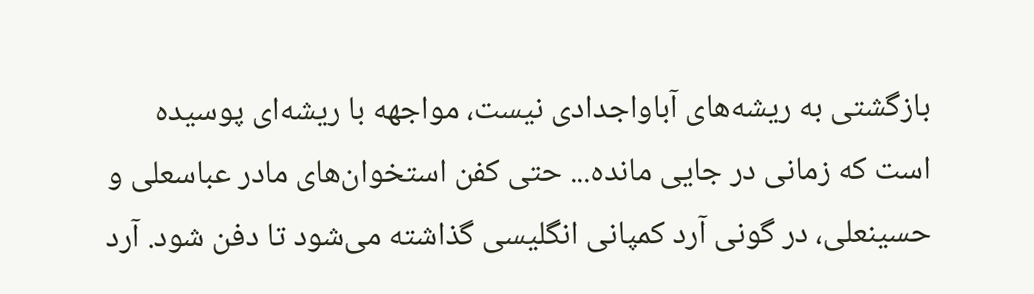بازگشتی به ریشه‌های آباواجدادی نیست، مواجهه با ریشه‌ای پوسیده‌ است که زمانی در جایی مانده... حتی کفن استخوان‌های مادر عباسعلی و حسینعلی، در گونی آرد کمپانی انگلیسی گذاشته می‌شود تا دفن شود. آرد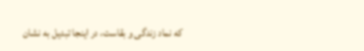که نماد زندگی و بقاست، در اینجا تبدیل به نشان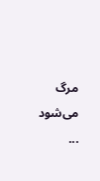مرگ می‌شود ...